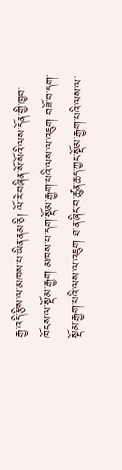རྒྱ་འདི་རྩིས་ལ་མཁས་པ་ཡིན་ནམ་ཅི། ལོ་རེ་བཞིན་སོ་སོའི་ལས་དོན་གྱི་ཁྱབ་ཁོངས་ལ་སྡོམ་རྒྱག མཁས་པ་དག་སྡོམ་རྒྱག་པའི་ལས་ལ་འཇུག བཟོ་བ་དག་སྡོམ་རྒྱག་པའི་ལས་ལ་འཇུག ཐ་ན་ཞིང་བ་ཚུན་ཆད་ཀྱང་སྡོམ་རྒྱག་པའི་ལས་ལ་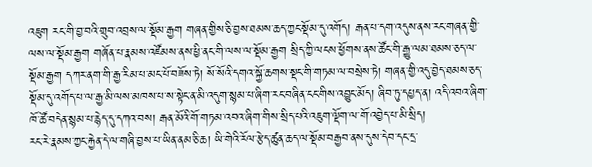འཇུག རང་གི་བྱ་བའི་གྲུབ་འབྲས་ལ་སྡོམ་རྒྱག གཞན་གྱིས་ཅི་བྱས་ཐམས་ཆད་ཀྱང་སྡོམ་དུ་འགོད། རྒན་པ་དག་འདུས་ནས་རང་གཞན་གྱི་ལས་ལ་སྡོམ་རྒྱག གཞོན་པ་རྣམས་འཛོམས་ནས་ཕྱི་ནང་གི་ལས་ལ་སྡོམ་རྒྱག སྲིད་ཀྱི་ལངས་ཕྱོགས་ནས་ཚོང་གི་རྒྱུ་ལམ་ཐམས་ཅད་ལ་སྡོམ་རྒྱག དཀར་ནག་གི་རྒྱ་རིམ་པ་མང་པོ་བཟོས་ཏེ། སོ་སོའི་དགའ་སྐྱོ་ཆགས་སྡང་གི་གཏམ་ལ་བསྲེས་ཏེ། གཞན་གྱི་འདུ་བྱེད་ཐམས་ཅད་སྡོམ་དུ་འགོད་པ་ལ་རྒྱ་མི་ལས་མཁས་པ་ས་སྟེང་ན་མི་འདུག་སྙམ་པ་ཞིག་རང་བཞིན་ངང་གིས་འབྱུང་མོད། ཞིབ་ཏུ་དཔྱད་ན། འདི་འབའ་ཞིག་ཁོ་ཚོ་བདེན་སྙམ་པ་རྙེད་དུ་དཀའ་བས། རྒན་མོའི་གོ་གཏམ་འབའ་ཞིག་གིས་སྲིད་པའི་འཇུག་ལྡོག་ལ་གོ་འབྱེད་པ་མི་སྲིད།
རང་རེ་རྣམས་ཀྱང་རྐྱེན་དེ་ལ་གཞི་བྱས་པ་ཡིན་ནམ་ཅི་ཆ། ཡི་གེའི་རོལ་རྩེད་ཚུན་ཆད་ལ་སྡོམ་བརྒྱབ་ནས་དུས་དེབ་དང་དྲ་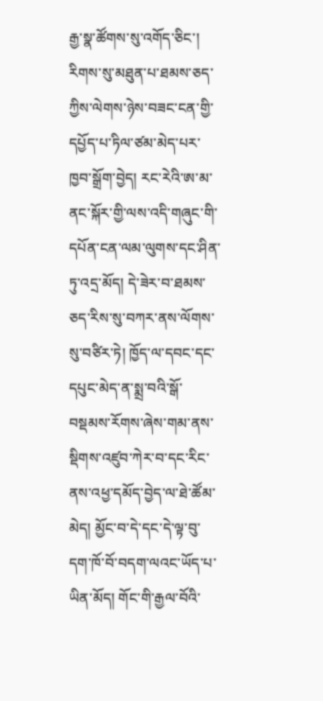རྒྱ་སྣ་ཚོགས་སུ་འགོད་ཅིང་། རིགས་སུ་མཐུན་པ་ཐམས་ཅད་ཀྱིས་ལེགས་ཉེས་བཟང་ངན་གྱི་དཔྱོད་པ་ཏིལ་ཙམ་མེད་པར་ཁྱབ་སྒྲོག་བྱེད། རང་རེའི་ཨ་མ་ནང་སྐོར་གྱི་ལས་འདི་གཞུང་གི་དཔོན་ངན་ལམ་ལུགས་དང་ཤིན་ཏུ་འདྲ་མོད། དེ་ཟེར་བ་ཐམས་ཅད་རིས་སུ་བཀར་ནས་ལོགས་སུ་བཙིར་ཏེ། ཁྱོད་ལ་དབང་དང་དཔུང་མེད་ན་སྨྲ་བའི་སྒོ་བསྡམས་རོགས་ཞེས་གམ་ནས་སྡིགས་འཛུབ་ཀེར་བ་དང་རིང་ནས་འཕྱ་དམོད་བྱེད་ལ་ཐེ་ཚོམ་མེད། མྱོང་བ་དེ་དང་དེ་ལྟ་བུ་དག་ཁོ་བོ་བདག་ལའང་ཡོད་པ་ཡིན་མོད། གོང་གི་རྒྱལ་བོའི་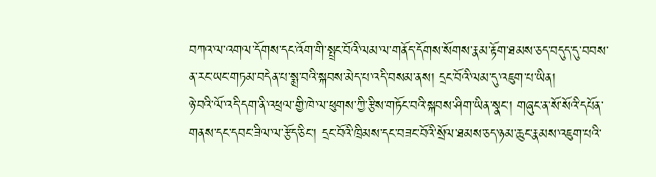བཀའ་ལ་འགལ་དོགས་དང་འོག་གི་སྤྲང་བོའི་ལམ་ལ་གནོད་དོགས་སོགས་རྣམ་རྟོག་ཐམས་ཅད་བདུད་དུ་བབས་ན་རང་ཡང་གཏམ་བདེན་པ་སྨྲ་བའི་སྐབས་མེད་པ་འདི་བསམ་ནས། དྲང་བོའི་ལམ་དུ་འཇུག་པ་ཡིན།
ཉེ་བའི་ལོ་འདི་དག་ནི་འཕྲལ་གྱི་ཁེ་ལ་ཕུགས་ཀྱི་རྩིས་གཏོང་བའི་སྐབས་ཤིག་ཡིན་སྣང་། གཞུང་ན་སོ་སོའི་དཔོན་གནས་དང་དབང་ཟིལ་ལ་རྩོད་ཅིང་། དྲང་བོའི་ཁྲིམས་དང་བཟང་བོའི་སྲོལ་ཐམས་ཅད་ཉམ་ཆུང་རྣམས་འཇུག་པའི་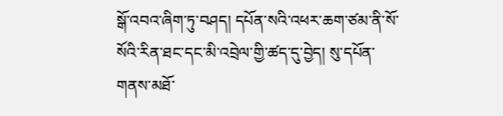སྒོ་འབའ་ཞིག་ཏུ་བཤད། དཔོན་སའི་འཕར་ཆག་ཙམ་ནི་སོ་སོའི་རིན་ཐང་དང་མི་འབྲེལ་གྱི་ཚད་དུ་བྱེད། སུ་དཔོན་གནས་མཐོ་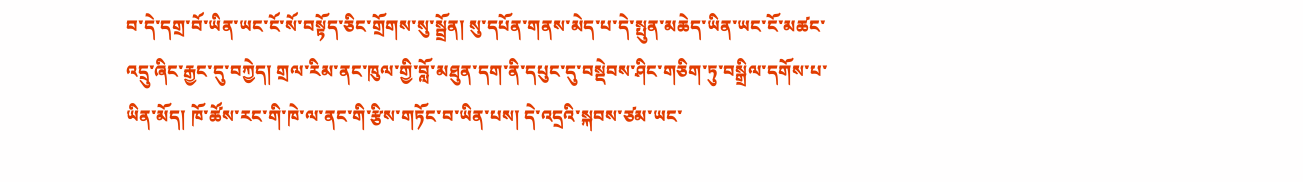བ་དེ་དགྲ་བོ་ཡིན་ཡང་ངོ་སོ་བསྟོད་ཅིང་གྲོགས་སུ་སྦྲོན། སུ་དཔོན་གནས་མེད་པ་དེ་སྤུན་མཆེད་ཡིན་ཡང་ངོ་མཚང་འདྲུ་ཞིང་རྒྱང་དུ་བཀྱེད། གྲལ་རིམ་ནང་ཁུལ་གྱི་བློ་མཐུན་དག་ནི་དཔུང་དུ་བསྡེབས་ཤིང་གཅིག་ཏུ་བསྒྲིལ་དགོས་པ་ཡིན་མོད། ཁོ་ཚོས་རང་གི་ཁེ་ལ་ནང་གི་རྩིས་གཏོང་བ་ཡིན་པས། དེ་འདྲའི་སྐབས་ཙམ་ཡང་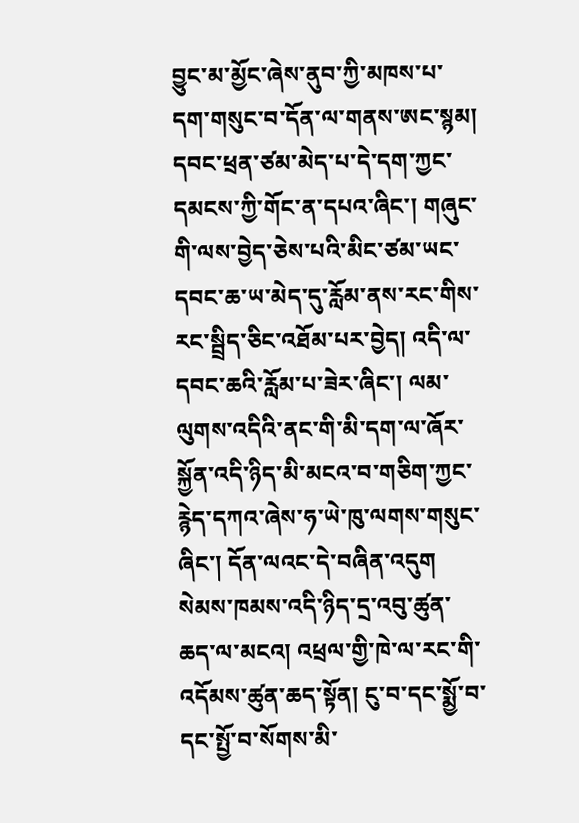བྱུང་མ་མྱོང་ཞེས་ནུབ་ཀྱི་མཁས་པ་དག་གསུང་བ་དོན་ལ་གནས་ཨང་སྙམ། དབང་ཕྲན་ཙམ་མེད་པ་དེ་དག་ཀྱང་དམངས་ཀྱི་གོང་ན་དཔའ་ཞིང་། གཞུང་གི་ལས་བྱེད་ཅེས་པའི་མིང་ཙམ་ཡང་དབང་ཆ་ཡ་མེད་དུ་རློམ་ནས་རང་གིས་རང་སྦྲིད་ཅིང་འཐོམ་པར་བྱེད། འདི་ལ་དབང་ཆའི་རློམ་པ་ཟེར་ཞིང་། ལམ་ལུགས་འདིའི་ནང་གི་མི་དག་ལ་ཞོར་སྐྱོན་འདི་ཉིད་མི་མངའ་བ་གཅིག་ཀྱང་རྙེད་དཀའ་ཞེས་ཧ་ཡེ་ཁུ་ལགས་གསུང་ཞིང་། དོན་ལའང་དེ་བཞིན་འདུག སེམས་ཁམས་འདི་ཉིད་དྲ་འབུ་ཚུན་ཆད་ལ་མངའ། འཕྲལ་གྱི་ཁེ་ལ་རང་གི་འདོམས་ཚུན་ཆད་སྟོན། ངུ་བ་དང་སྨྱོ་བ་དང་སྤྱོ་བ་སོགས་མི་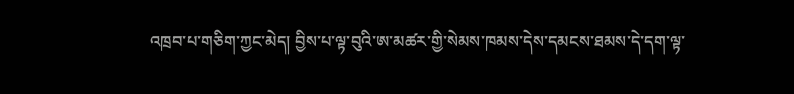འཁྲབ་པ་གཅིག་ཀྱང་མེད། བྱིས་པ་ལྟ་བུའི་ཨ་མཚར་གྱི་སེམས་ཁམས་དེས་དམངས་ཐམས་དེ་དག་ལྟ་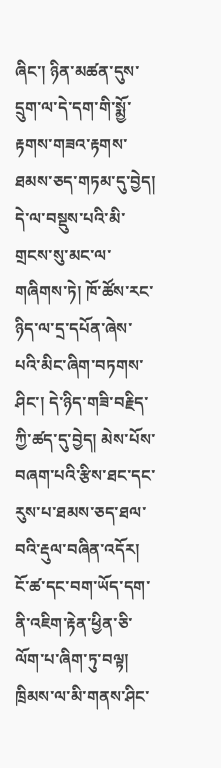ཞིང་། ཉིན་མཚན་དུས་དྲུག་ལ་དེ་དག་གི་སྨྱོ་རྟགས་གཟའ་རྟགས་ཐམས་ཅད་གཏམ་དུ་བྱེད། དེ་ལ་བསྡུས་པའི་མི་གྲངས་སུ་མང་ལ་གཞིགས་ཏེ། ཁོ་ཚོས་རང་ཉིད་ལ་དྲ་དཔོན་ཞེས་པའི་མིང་ཞིག་བཏགས་ཤིང་། དེ་ཉིད་གཟི་བརྗིད་ཀྱི་ཚད་དུ་བྱེད། མེས་པོས་བཞག་པའི་རྩིས་ཐང་དང་རུས་པ་ཐམས་ཅད་ཐལ་བའི་རྡུལ་བཞིན་འདོར། ངོ་ཚ་དང་བག་ཡོད་དག་ནི་འཇིག་རྟེན་ཕྱིན་ཅི་ལོག་པ་ཞིག་ཏུ་བལྟ། ཁྲིམས་ལ་མི་གནས་ཤིང་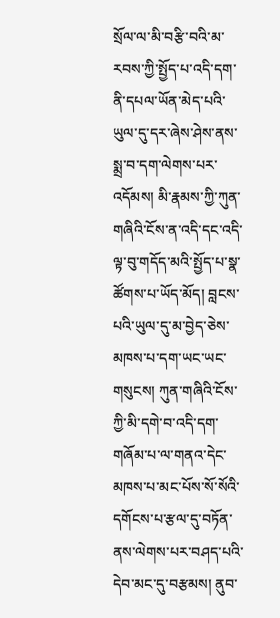སྲོལ་ལ་མི་བརྩི་བའི་མ་རབས་ཀྱི་སྤྱོད་པ་འདི་དག་ནི་དཔལ་ཡོན་མེད་པའི་ཡུལ་དུ་དར་ཞེས་ཤེས་ནས་སྨྲ་བ་དག་ལེགས་པར་འདོམས། མི་རྣམས་ཀྱི་ཀུན་གཞིའི་ངོས་ན་འདི་དང་འདི་ལྟ་བུ་གདོད་མའི་སྤྱོད་པ་སྣ་ཚོགས་པ་ཡོད་མོད། བླངས་པའི་ཡུལ་དུ་མ་བྱེད་ཅེས་མཁས་པ་དག་ཡང་ཡང་གསུངས། ཀུན་གཞིའི་ངོས་ཀྱི་མི་དགེ་བ་འདི་དག་གཞོམ་པ་ལ་གནའ་དེང་མཁས་པ་མང་པོས་སོ་སོའི་དགོངས་པ་རྩལ་དུ་བཏོན་ནས་ལེགས་པར་བཤད་པའི་དེབ་མང་དུ་བརྩམས། ནུབ་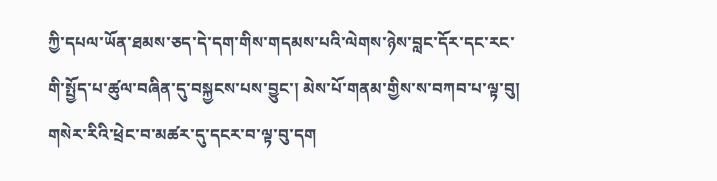ཀྱི་དཔལ་ཡོན་ཐམས་ཅད་དེ་དག་གིས་གདམས་པའི་ལེགས་ཉེས་བླང་དོར་དང་རང་གི་སྤྱོད་པ་ཚུལ་བཞིན་དུ་བསྐྱངས་པས་བྱུང་། མེས་པོ་གནམ་གྱིས་ས་བཀབ་པ་ལྟ་བུ། གསེར་རིའི་ཕྲེང་བ་མཚར་དུ་དངར་བ་ལྟ་བུ་དག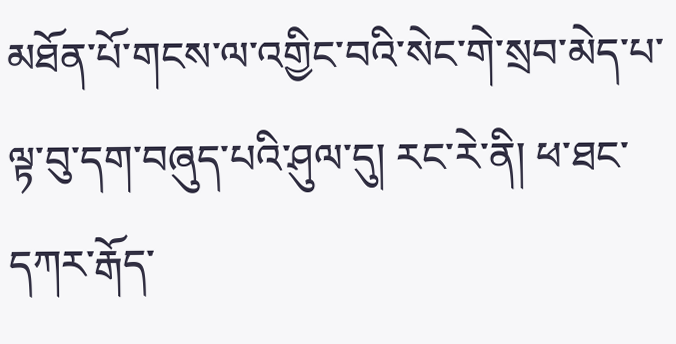མཐོན་པོ་གངས་ལ་འགྱིང་བའི་སེང་གེ་སྲབ་མེད་པ་ལྟ་བུ་དག་བཞུད་པའི་ཤུལ་དུ། རང་རེ་ནི། ཕ་ཐང་དཀར་རྒོད་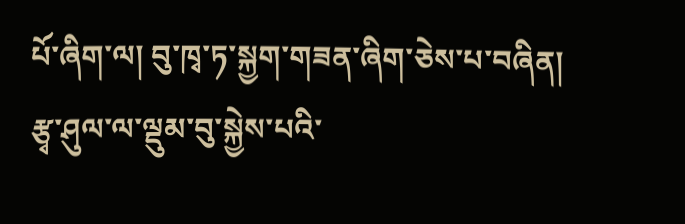པོ་ཞིག་ལ། བུ་ཁྭ་ཏ་སྐྱག་གཟན་ཞིག་ཅེས་པ་བཞིན། རྩྭ་ཤུལ་ལ་ལྡུམ་བུ་སྐྱེས་པའི་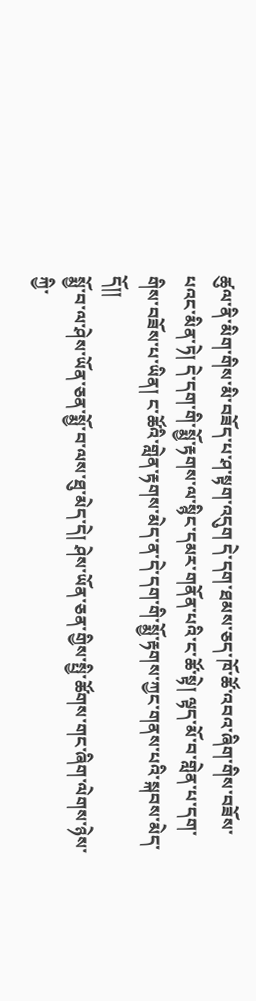ཚུལ་ནི་མིག་གིས་མི་བཟོད་པ་ཤ་སྟག་འདུག དེ་དག་ཐམས་ཅད་ཁོ་ཚོ་འབའ་ཞིག་གིས་བཟོས་པའང་མིན་ཏེ། དེ་དག་གི་སྨྱོ་རྟགས་ལ་སྙིང་དམར་གནོན་པའི་ང་ཚོ་སྟེ། ལྟད་མོ་བ་གླེན་པ་དག་གིས་བཟོས་པ་ཡིན། ང་ཚོའི་གླེན་རྟགས་མེད་ན་དེ་དག་གི་སྨྱོ་རྟགས་ཀྱང་གནས་པའི་སྐབས་མེད་དོ།།
སྨྱོ་བ་ལ་ཤེས་ཡོན་ཅན་སྨྱོ་བ་ལས་ཐུ་མེད་དེ། ཤེས་ཡོན་ཅན་གྱིས་སྤྱི་ཚོགས་གང་ཞིག་ལེགས་ཉེས་ཀྱི་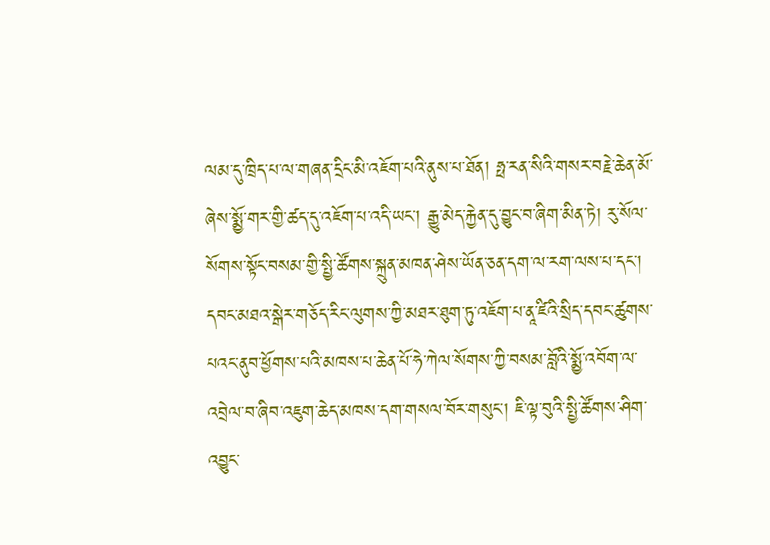ལམ་དུ་ཁྲིད་པ་ལ་གཞན་དྲིང་མི་འཇོག་པའི་ནུས་པ་ཐོན། ཧྥ་རན་སིའི་གསར་བརྗེ་ཆེན་མོ་ཞེས་སྨྱོ་གར་གྱི་ཚད་དུ་འཇོག་པ་འདི་ཡང་། རྒྱུ་མེད་རྐྱེན་དུ་བྱུང་བ་ཞིག་མིན་ཏེ། རུ་སོལ་སོགས་སྟོང་བསམ་གྱི་སྤྱི་ཚོགས་སྐྲུན་མཁན་ཤེས་ཡོན་ཅན་དག་ལ་རག་ལས་པ་དང་། དབང་མཐའ་སྒེར་གཅོད་རིང་ལུགས་ཀྱི་མཐར་ཐུག་ཏུ་འཇོག་པ་ནཱ་ཛིའི་སྲིད་དབང་ཚུགས་པའང་ནུབ་ཕྱོགས་པའི་མཁས་པ་ཆེན་པོ་ཧེ་ཀེལ་སོགས་ཀྱི་བསམ་བློའི་སྨྱོ་འབོག་ལ་འབྲེལ་བ་ཞིབ་འཇུག་ཆེད་མཁས་དག་གསལ་བོར་གསུང་། ཇི་ལྟ་བུའི་སྤྱི་ཚོགས་ཤིག་འབྱུང་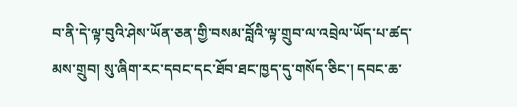བ་ནི་དེ་ལྟ་བུའི་ཤེས་ཡོན་ཅན་གྱི་བསམ་བློའི་ལྟ་གྲུབ་ལ་འབྲེལ་ཡོད་པ་ཚད་མས་གྲུབ། སུ་ཞིག་རང་དབང་དང་ཐོབ་ཐང་ཁྱད་དུ་གསོད་ཅིང་། དབང་ཆ་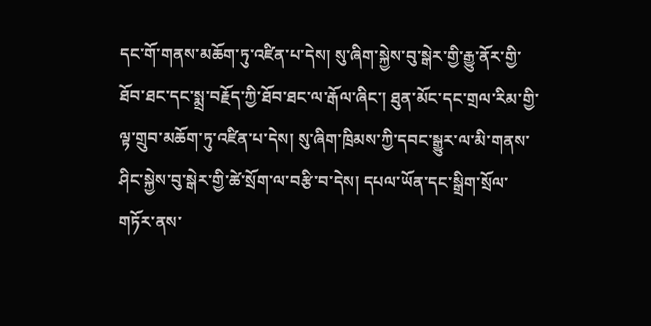དང་གོ་གནས་མཆོག་ཏུ་འཛིན་པ་དེས། སུ་ཞིག་སྐྱེས་བུ་སྒེར་གྱི་རྒྱུ་ནོར་གྱི་ཐོབ་ཐང་དང་སྨྲ་བརྗོད་ཀྱི་ཐོབ་ཐང་ལ་རྒོལ་ཞིང་། ཐུན་མོང་དང་གྲལ་རིམ་གྱི་ལྟ་གྲུབ་མཆོག་ཏུ་འཛིན་པ་དེས། སུ་ཞིག་ཁྲིམས་ཀྱི་དབང་སྒྱུར་ལ་མི་གནས་ཤིང་སྐྱེས་བུ་སྒེར་གྱི་ཚེ་སྲོག་ལ་བརྩི་བ་དེས། དཔལ་ཡོན་དང་སྒྲིག་སྲོལ་གཏོར་ནས་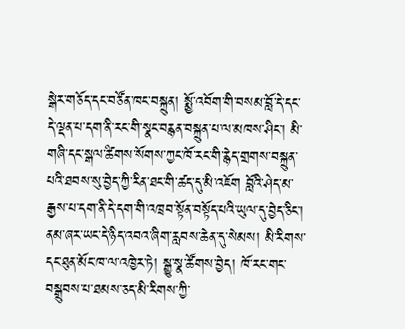སྒེར་གཅོད་དང་བཙོན་ཁང་བསྐྲུན། སྨྱོ་འབོག་གི་བསམ་བློ་དེ་དང་དེ་ལྡན་པ་དག་ནི་རང་གི་སྣང་བརྙན་བསྐྲུན་པ་ལ་མཁས་ཤིང་། མི་གཞི་དང་སྒལ་ཚིགས་སོགས་ཀྱང་ཁོ་རང་གི་རྙེད་གྲགས་བསྐྲུན་པའི་ཐབས་སུ་བྱེད་ཀྱི་རིན་ཐང་གི་ཚད་དུ་མི་འཇོག བློའི་ཤེད་མ་རྒྱས་པ་དག་ནི་དེ་དག་གི་འཁྲབ་སྟོན་བསྟོད་པའི་ཡུལ་དུ་བྱེད་ཅིང་། ནམ་ཞར་ཡང་དེ་ཉིད་འབའ་ཞིག་རླབས་ཆེན་དུ་སེམས། མི་རིགས་དང་ཐུན་མོང་ཁ་ལ་འཁྱེར་ཏེ། སྒྱུ་སྣ་ཚོགས་བྱེད། ཁོ་རང་གང་བསྒྲུབས་པ་ཐམས་ཅད་མི་རིགས་ཀྱི་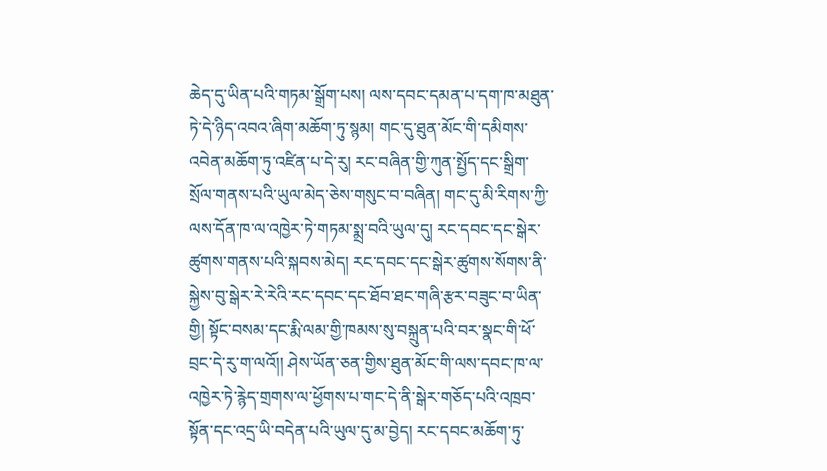ཆེད་དུ་ཡིན་པའི་གཏམ་སྒྲོག་པས། ལས་དབང་དམན་པ་དག་ཁ་མཐུན་ཏེ་དེ་ཉིད་འབའ་ཞིག་མཆོག་ཏུ་སྙམ། གང་དུ་ཐུན་མོང་གི་དམིགས་འབེན་མཆོག་ཏུ་འཛིན་པ་དེ་རུ། རང་བཞིན་གྱི་ཀུན་སྤྱོད་དང་སྒྲིག་སྲོལ་གནས་པའི་ཡུལ་མེད་ཅེས་གསུང་བ་བཞིན། གང་དུ་མི་རིགས་ཀྱི་ལས་དོན་ཁ་ལ་འཁྱེར་ཏེ་གཏམ་སྨྲ་བའི་ཡུལ་དུ། རང་དབང་དང་སྒེར་ཚུགས་གནས་པའི་སྐབས་མེད། རང་དབང་དང་སྒེར་ཚུགས་སོགས་ནི་སྐྱེས་བུ་སྒེར་རེ་རེའི་རང་དབང་དང་ཐོབ་ཐང་གཞི་རྩར་བཟུང་བ་ཡིན་གྱི། སྟོང་བསམ་དང་རྨི་ལམ་གྱི་ཁམས་སུ་བསྐྲུན་པའི་བར་སྣང་གི་ཕོ་བྲང་དེ་རུ་ག་ལའོ།། ཤེས་ཡོན་ཅན་གྱིས་ཐུན་མོང་གི་ལས་དབང་ཁ་ལ་འཁྱེར་ཏེ་རྙེད་གྲགས་ལ་ཕྱོགས་པ་གང་དེ་ནི་སྒེར་གཅོད་པའི་འཁྲབ་སྟོན་དང་འདྲ་ཡི་བདེན་པའི་ཡུལ་དུ་མ་བྱེད། རང་དབང་མཆོག་ཏུ་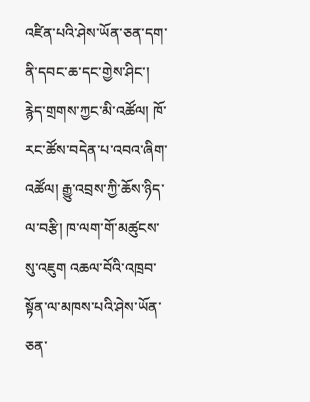འཛིན་པའི་ཤེས་ཡོན་ཅན་དག་ནི་དབང་ཆ་དང་གྱེས་ཤིང་། རྙེད་གྲགས་ཀྱང་མི་འཚོལ། ཁོ་རང་ཚོས་བདེན་པ་འབའ་ཞིག་འཚོལ། རྒྱུ་འབྲས་ཀྱི་ཆོས་ཉིད་ལ་བརྩི། ཁ་ལག་གོ་མཚུངས་སུ་འཇུག འཆལ་བོའི་འཁྲབ་སྟོན་ལ་མཁས་པའི་ཤེས་ཡོན་ཅན་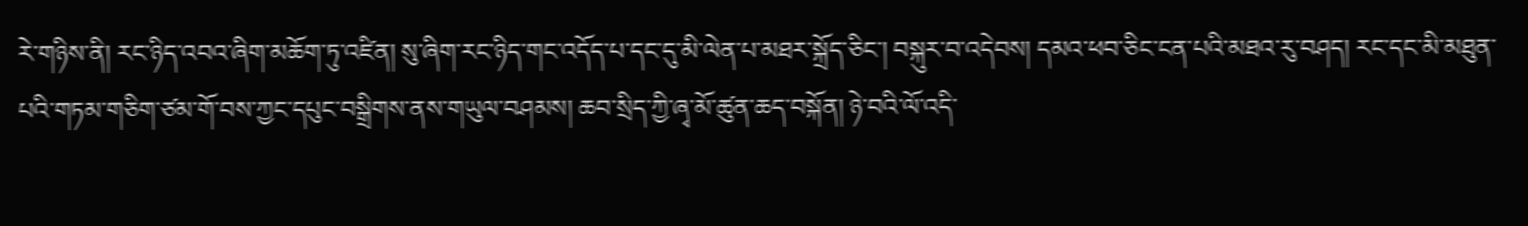རེ་གཉིས་ནི། རང་ཉིད་འབའ་ཞིག་མཆོག་ཏུ་འཛིན། སུ་ཞིག་རང་ཉིད་གང་འདོད་པ་དང་དུ་མི་ལེན་པ་མཐར་སྐྲོད་ཅིང་། བསྐུར་བ་འདེབས། དམའ་ཕབ་ཅིང་ངན་པའི་མཐའ་རུ་བཤད། རང་དང་མི་མཐུན་པའི་གཏམ་གཅིག་ཙམ་གོ་བས་ཀྱང་དཔུང་བསྒྲིགས་ནས་གཡུལ་བཤམས། ཆབ་སྲིད་ཀྱི་ཞྭ་མོ་ཚུན་ཆད་བསྐོན། ཉེ་བའི་ལོ་འདི་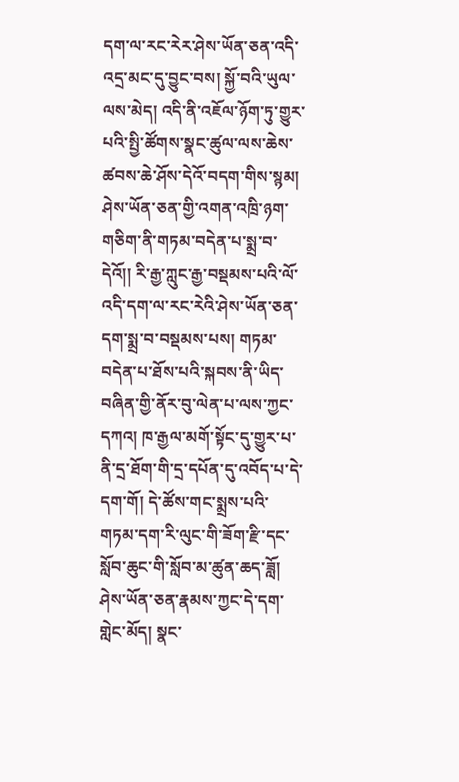དག་ལ་རང་རེར་ཤེས་ཡོན་ཅན་འདི་འདྲ་མང་དུ་བྱུང་བས། སྐྱོ་བའི་ཡུལ་ལས་མེད། འདི་ནི་འཇོལ་ཉོག་ཏུ་གྱུར་པའི་སྤྱི་ཚོགས་སྣང་ཚུལ་ལས་ཆེས་ཚབས་ཆེ་ཤོས་དེའོ་བདག་གིས་སྙམ།
ཤེས་ཡོན་ཅན་གྱི་འགན་འཁྲི་ཉག་གཅིག་ནི་གཏམ་བདེན་པ་སྨྲ་བ་དེའོ།། རི་རྒྱ་ཀླུང་རྒྱ་བསྡམས་པའི་ལོ་འདི་དག་ལ་རང་རེའི་ཤེས་ཡོན་ཅན་དག་སྨྲ་བ་བསྡམས་པས། གཏམ་བདེན་པ་ཐོས་པའི་སྐབས་ནི་ཡིད་བཞིན་གྱི་ནོར་བུ་ལེན་པ་ལས་ཀྱང་དཀའ། ཁ་རྒྱལ་མགོ་སྟོང་དུ་གྱུར་པ་ནི་དྲ་ཐོག་གི་དྲ་དཔོན་དུ་འབོད་པ་དེ་དག་གོ། དེ་ཚོས་གང་སྨྲས་པའི་གཏམ་དག་རི་ལུང་གི་ཟོག་རྫི་དང་སློབ་ཆུང་གི་སློབ་མ་ཚུན་ཆད་ཟློ། ཤེས་ཡོན་ཅན་རྣམས་ཀྱང་དེ་དག་གླེང་མོད། སྣང་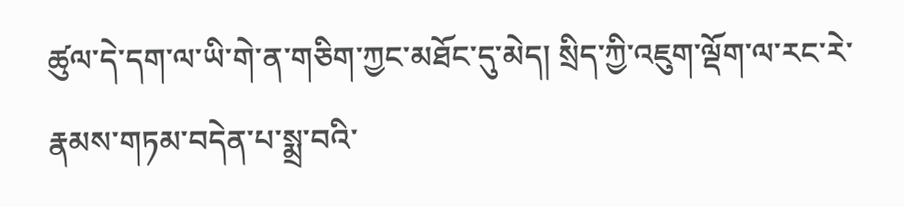ཚུལ་དེ་དག་ལ་ཡི་གེ་ན་གཅིག་ཀྱང་མཐོང་དུ་མེད། སྲིད་ཀྱི་འཇུག་ལྡོག་ལ་རང་རེ་རྣམས་གཏམ་བདེན་པ་སྨྲ་བའི་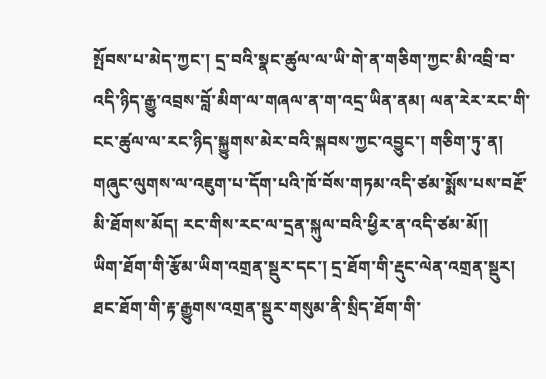སྤོབས་པ་མེད་ཀྱང་། དྲ་བའི་སྣང་ཚུལ་ལ་ཡི་གེ་ན་གཅིག་ཀྱང་མི་འབྲི་བ་འདི་ཉིད་རྒྱུ་འབྲས་བློ་མིག་ལ་གཞལ་ན་ག་འདྲ་ཡིན་ནམ། ལན་རེར་རང་གི་ངང་ཚུལ་ལ་རང་ཉིད་སྐྱུགས་མེར་བའི་སྐབས་ཀྱང་འབྱུང་། གཅིག་ཏུ་ན། གཞུང་ལུགས་ལ་འཇུག་པ་དོག་པའི་ཁོ་བོས་གཏམ་འདི་ཙམ་སྨོས་པས་བརྔོ་མི་ཐོགས་མོད། རང་གིས་རང་ལ་དྲན་སྐུལ་བའི་ཕྱིར་ན་འདི་ཙམ་མོ།།
ཡིག་ཐོག་གི་རྩོམ་ཡིག་འགྲན་སྡུར་དང་། དྲ་ཐོག་གི་རྡུང་ལེན་འགྲན་སྡུར། ཐང་ཐོག་གི་རྟ་རྒྱུགས་འགྲན་སྡུར་གསུམ་ནི་སྲིད་ཐོག་གི་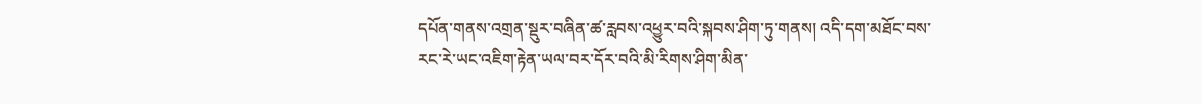དཔོན་གནས་འགྲན་སྡུར་བཞིན་ཚ་རླབས་འཕྱུར་བའི་སྐབས་ཤིག་ཏུ་གནས། འདི་དག་མཐོང་བས་རང་རེ་ཡང་འཇིག་རྟེན་ཡལ་བར་དོར་བའི་མི་རིགས་ཤིག་མིན་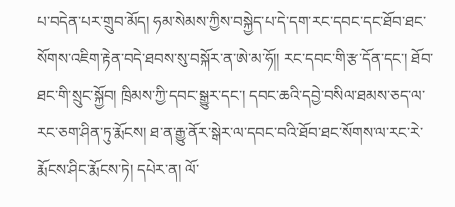པ་བདེན་པར་གྲུབ་མོད། ཧམ་སེམས་ཀྱིས་བསྐྱེད་པ་དེ་དག་རང་དབང་དང་ཐོབ་ཐང་སོགས་འཇིག་རྟེན་བདེ་ཐབས་སུ་བསྐོར་ན་ཨེ་མ་ཧོ།། རང་དབང་གི་རྩ་དོན་དང་། ཐོབ་ཐང་གི་སྲུང་སྐྱོབ། ཁྲིམས་ཀྱི་དབང་སྒྱུར་དང་། དབང་ཆའི་དབྱེ་བསིལ་ཐམས་ཅད་ལ་རང་ཅག་ཤིན་ཏུ་རྨོངས། ཐ་ན་རྒྱུ་ནོར་སྒེར་ལ་དབང་བའི་ཐོབ་ཐང་སོགས་ལ་རང་རེ་རྨོངས་ཤིང་རྨོངས་ཏེ། དཔེར་ན། ལོ་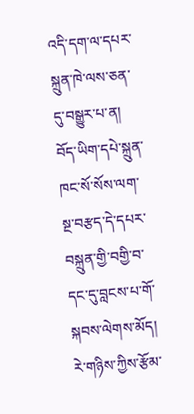འདི་དག་ལ་དཔར་སྐྲུན་ཁེ་ལས་ཅན་དུ་བསྒྱུར་པ་ན། བོད་ཡིག་དཔེ་སྐྲུན་ཁང་སོ་སོས་ལག་སྔ་བརྩད་དེ་དཔར་བསྐྲུན་གྱི་བགྱི་བ་དང་དུ་བླངས་པ་གོ་སྐབས་ལེགས་མོད། རེ་གཉིས་ཀྱིས་རྩོམ་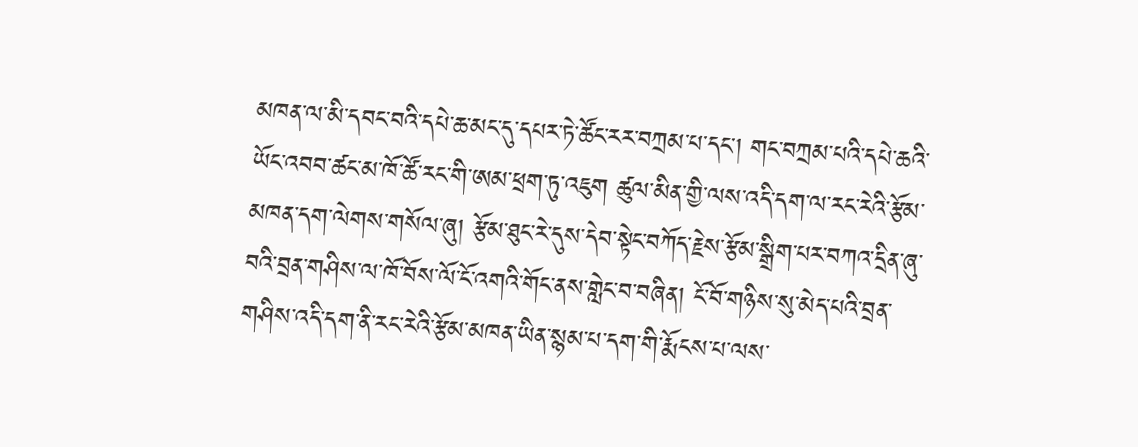མཁན་ལ་མི་དབང་བའི་དཔེ་ཆ་མང་དུ་དཔར་ཏེ་ཚོང་རར་བཀྲམ་པ་དང་། གང་བཀྲམ་པའི་དཔེ་ཆའི་ཡོང་འབབ་ཚང་མ་ཁོ་ཚོ་རང་གི་ཨམ་ཕྲག་ཏུ་འཇུག ཚུལ་མིན་གྱི་ལས་འདི་དག་ལ་རང་རེའི་རྩོམ་མཁན་དག་ལེགས་གསོལ་ཞུ། རྩོམ་ཐུང་རེ་དུས་དེབ་སྟེང་བཀོད་རྗེས་རྩོམ་སྒྲིག་པར་བཀའ་དྲིན་ཞུ་བའི་བྲན་གཤིས་ལ་ཁོ་བོས་ལོ་ངོ་འགའི་གོང་ནས་གླེང་བ་བཞིན། ངོ་བོ་གཉིས་སུ་མེད་པའི་བྲན་གཤིས་འདི་དག་ནི་རང་རེའི་རྩོམ་མཁན་ཡིན་སྙམ་པ་དག་གི་རྨོངས་པ་ལས་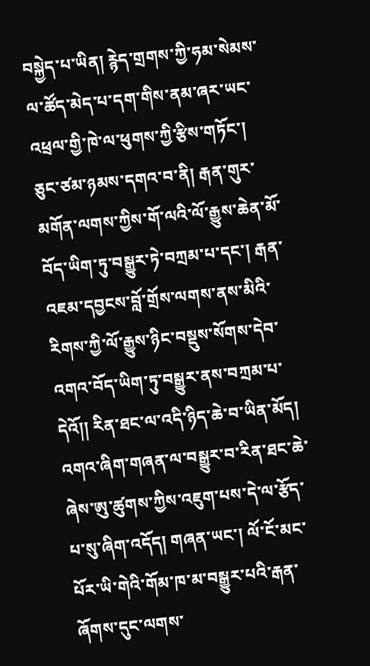བསྐྱེད་པ་ཡིན། རྙེད་གྲགས་ཀྱི་ཧམ་སེམས་ལ་ཚོད་མེད་པ་དག་གིས་ནམ་ཞར་ཡང་འཕྲལ་གྱི་ཁེ་ལ་ཕུགས་ཀྱི་རྩིས་གཏོང་།
ཅུང་ཙམ་ཉམས་དགའ་བ་ནི། རྒན་གུར་མགོན་ལགས་ཀྱིས་གོ་ལའི་ལོ་རྒྱུས་ཆེན་མོ་བོད་ཡིག་ཏུ་བསྒྱུར་ཏེ་བཀྲམ་པ་དང་། རྒན་འཇམ་དབྱངས་བློ་གྲོས་ལགས་ནས་མིའི་རིགས་ཀྱི་ལོ་རྒྱུས་ཉིང་བསྡུས་སོགས་དེབ་འགའ་བོད་ཡིག་ཏུ་བསྒྱུར་ནས་བཀྲམ་པ་དེའོ།། རིན་ཐང་ལ་འདི་ཉིད་ཆེ་བ་ཡིན་མོད། འགའ་ཞིག་གཞན་ལ་བསྒྱུར་བ་རིན་ཐང་ཆེ་ཞེས་ཨུ་ཚུགས་ཀྱིས་འཇུག་པས་དེ་ལ་རྩོད་པ་སུ་ཞིག་འདོད། གཞན་ཡང་། ལོ་ངོ་མང་པོར་ཡི་གེའི་གོམ་ཁ་མ་བསྒྱུར་པའི་རྒན་ཞོགས་དུང་ལགས་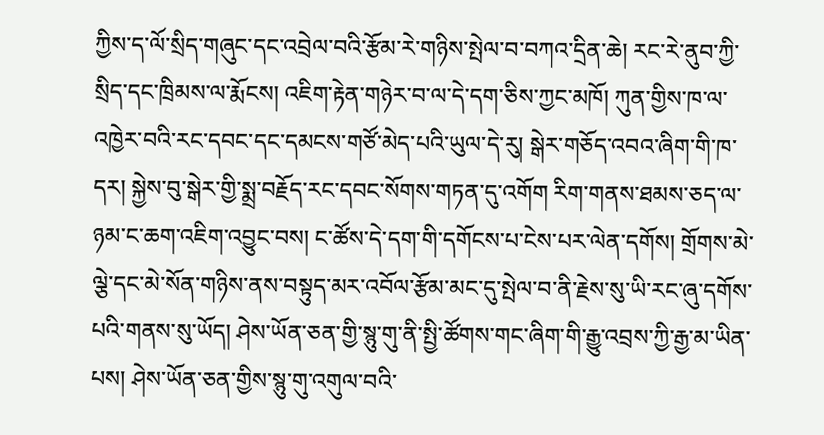ཀྱིས་ད་ལོ་སྲིད་གཞུང་དང་འབྲེལ་བའི་རྩོམ་རེ་གཉིས་སྤེལ་བ་བཀའ་དྲིན་ཆེ། རང་རེ་ནུབ་ཀྱི་སྲིད་དང་ཁྲིམས་ལ་རྨོངས། འཇིག་རྟེན་གཉེར་བ་ལ་དེ་དག་ཅིས་ཀྱང་མཁོ། ཀུན་གྱིས་ཁ་ལ་འཁྱེར་བའི་རང་དབང་དང་དམངས་གཙོ་མེད་པའི་ཡུལ་དེ་རུ། སྒེར་གཅོད་འབའ་ཞིག་གི་ཁ་དར། སྐྱེས་བུ་སྒེར་གྱི་སྨྲ་བརྗོད་རང་དབང་སོགས་གཏན་དུ་འགོག རིག་གནས་ཐམས་ཅད་ལ་ཉམ་ང་ཆག་འཇིག་འབྱུང་བས། ང་ཚོས་དེ་དག་གི་དགོངས་པ་ངེས་པར་ལེན་དགོས། གྲོགས་མེ་ལྕེ་དང་མེ་སོན་གཉིས་ནས་བསྟུད་མར་འབོལ་རྩོམ་མང་དུ་སྤེལ་བ་ནི་རྗེས་སུ་ཡི་རང་ཞུ་དགོས་པའི་གནས་སུ་ཡོད། ཤེས་ཡོན་ཅན་གྱི་སྙུ་གུ་ནི་སྤྱི་ཚོགས་གང་ཞིག་གི་རྒྱུ་འབྲས་ཀྱི་རྒྱ་མ་ཡིན་པས། ཤེས་ཡོན་ཅན་གྱིས་སྙུ་གུ་འགུལ་བའི་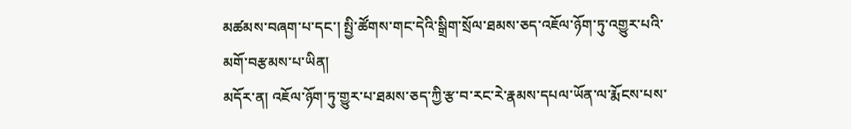མཚམས་བཞག་པ་དང་། སྤྱི་ཚོགས་གང་དེའི་སྒྲིག་སྲོལ་ཐམས་ཅད་འཇོལ་ཉོག་ཏུ་འགྱུར་པའི་མགོ་བརྩམས་པ་ཡིན།
མདོར་ན། འཇོལ་ཉོག་ཏུ་གྱུར་པ་ཐམས་ཅད་ཀྱི་རྩ་བ་རང་རེ་རྣམས་དཔལ་ཡོན་ལ་རྨོངས་པས་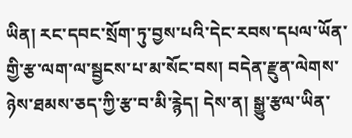ཡིན། རང་དབང་སྲོག་ཏུ་བྱས་པའི་དེང་རབས་དཔལ་ཡོན་གྱི་རྩ་ལག་ལ་སྦྱངས་པ་མ་སོང་བས། བདེན་རྫུན་ལེགས་ཉེས་ཐམས་ཅད་ཀྱི་རྩ་བ་མི་རྙེད། དེས་ན། སྒྱུ་རྩལ་ཡིན་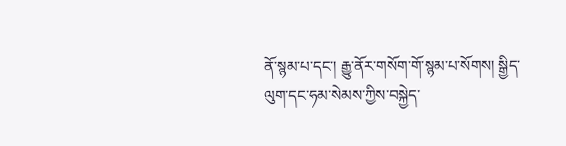ནོ་སྙམ་པ་དང་། རྒྱུ་ནོར་གསོག་གོ་སྙམ་པ་སོགས། སྒྱིད་ལུག་དང་ཧམ་སེམས་ཀྱིས་བསྐྱེད་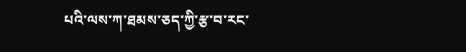པའི་ལས་ཀ་ཐམས་ཅད་ཀྱི་རྩ་བ་རང་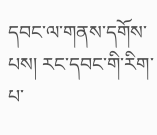དབང་ལ་གནས་དགོས་པས། རང་དབང་གི་རིག་པ་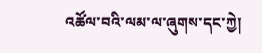འཚོལ་བའི་ལམ་ལ་ཞུགས་དང་ཀྱེ།